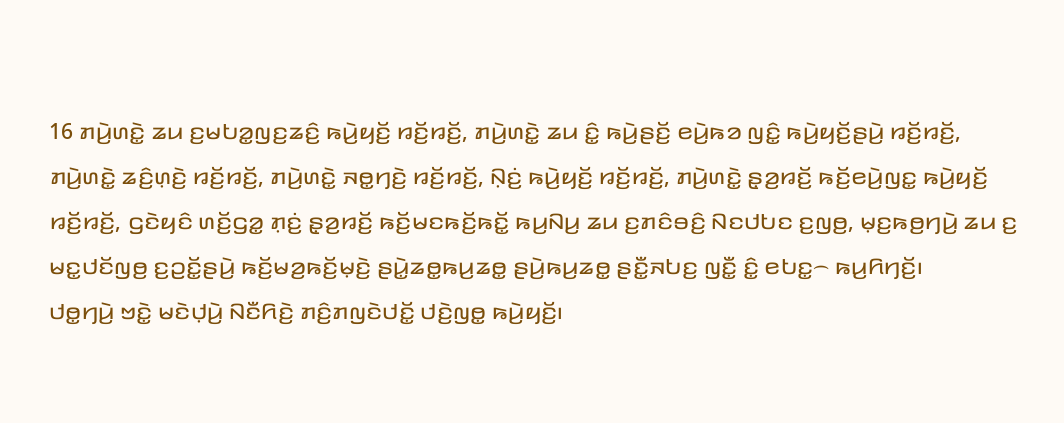16 ꤊꤣꤧ꤬ꤛꤢꤧ꤭ ꤘꤣ ꤢ꤬ꤗꤝꤤ꤭ꤜꤢ꤬ꤘꤢꤨ꤬ ꤒꤣꤧ꤬ꤟꤢꤩ꤬ ꤙꤢꤩ꤬ꤙꤢꤩ꤬, ꤊꤣꤧ꤬ꤛꤢꤧ꤭ ꤘꤣ ꤢꤨ꤭ ꤒꤣꤧ꤬ꤔꤢꤩ꤬ ꤕꤣꤧ꤬ꤒꤤ ꤜꤢꤨ꤭ ꤒꤣꤧ꤬ꤟꤢꤩ꤬ꤔꤣꤧ꤬ ꤙꤢꤩ꤬ꤙꤢꤩ꤬, ꤊꤣꤧ꤬ꤛꤢꤧ꤭ ꤘꤢꤨ꤬ꤛ꤫ꤢꤧ꤬ ꤙꤢꤩ꤬ꤙꤢꤩ꤬, ꤊꤣꤧ꤬ꤛꤢꤧ꤭ ꤏꤥ꤭ꤚꤢꤧ꤬ ꤙꤢꤩ꤬ꤙꤢꤩ꤬, ꤡ꤫ꤢꤦ꤬ ꤒꤣꤧ꤬ꤟꤢꤩ꤬ ꤙꤢꤩ꤬ꤙꤢꤩ꤬, ꤊꤣꤧ꤬ꤛꤢꤧ꤭ ꤔ꤫ꤤ꤬ꤙꤢꤩ꤬ ꤒꤢꤩ꤬ꤕꤣꤧ꤬ꤜꤢ꤭ ꤒꤣꤧ꤬ꤟꤢꤩ꤬ ꤙꤢꤩ꤬ꤙꤢꤩ꤬, ꤞꤢꤧꤟꤢꤨ ꤛꤢꤩ꤬ꤞꤤ꤭ ꤊ꤫ꤢꤦ꤬ ꤔ꤫ꤤ꤬ꤙꤢꤩ꤬ ꤒꤢꤩ꤬ꤗꤢꤒꤢꤩ꤬ꤒꤢꤩ꤭ ꤒꤣ꤬ꤡꤣ꤬ ꤘꤣ ꤢ꤬ꤊꤢꤨꤋꤢꤨ꤬ ꤡꤢꤓꤝꤢ ꤢ꤬ꤜꤥ꤬, ꤗ꤫ꤢ꤬ꤒꤥ꤬ꤚꤣꤧ꤬ ꤘꤣ ꤢ꤬ ꤗꤢ꤭ꤓꤢꤩꤜꤥ꤬ ꤢ꤬ꤑꤢꤩ꤭ꤔꤣꤧ꤬ ꤒꤢꤩ꤬ꤗꤤ꤬ꤒꤢꤩ꤬ꤗ꤫ꤢꤧ꤬ ꤔꤣꤧ꤭ꤘꤥ꤭ꤒꤣ꤬ꤘꤥ꤭ ꤔꤣꤧ꤬ꤒꤣ꤬ꤘꤥ꤭ ꤔꤢꤪ꤭ꤏꤝꤢ꤬ ꤜꤢꤪ꤭ ꤢꤨ꤭ ꤕꤝꤢ꤭꤮ ꤒꤣ꤬ꤖꤚꤢꤩ꤬꤯
ꤓꤥ꤭ꤚꤣꤧ꤬ ꤠꤢꤧ꤭ ꤗꤢꤧꤓ꤫ꤣꤧ꤬ ꤡꤢꤪꤖꤢꤧ꤬ ꤊꤢꤨ꤬ꤊꤜꤢꤧꤓꤢꤩ꤭ ꤓꤢꤧ꤬ꤜꤥ꤭ ꤒꤣꤧ꤬ꤟꤢꤩ꤬꤯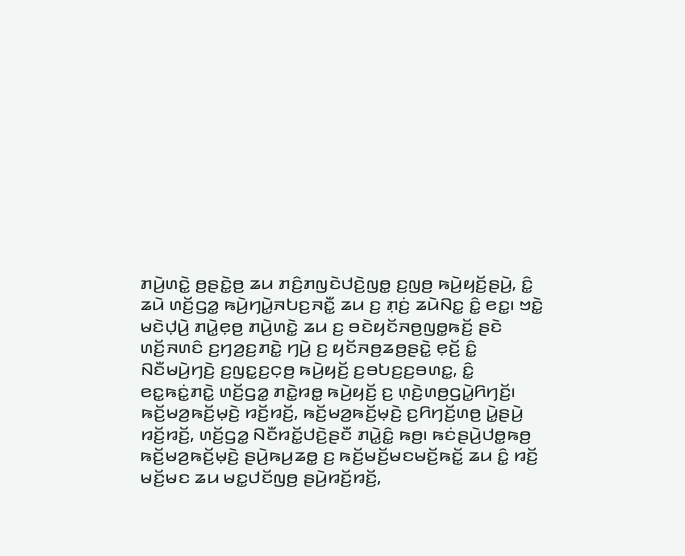ꤊꤣꤧ꤬ꤛꤢꤧ꤭ ꤥ꤬ꤔꤢꤧ꤭ꤥ꤬ ꤘꤣ ꤊꤢꤨ꤬ꤊꤜꤢꤧꤓꤢꤧ꤬ꤜꤥ꤭ ꤢ꤬ꤜꤥ꤬ ꤒꤣꤧ꤬ꤟꤢꤩ꤬ꤔꤣꤧ꤬, ꤢꤨ꤭ ꤘꤣꤧ ꤛꤢꤩ꤬ꤞꤤ꤭ ꤒꤣꤧ꤬ꤚꤣꤧ꤭ꤏꤝꤢ꤬ꤏꤢꤪ꤭ ꤘꤣ ꤢ꤬ ꤊ꤫ꤢꤦ꤬ ꤘꤣꤧꤡꤢ꤭ ꤢꤨ꤭ ꤕꤢ꤭꤯ ꤠꤢꤧ꤭ ꤗꤢꤧꤓ꤫ꤣꤧ꤬ ꤊꤣꤧ꤭ꤕ꤫ꤥ꤬ ꤊꤣꤧ꤬ꤛꤢꤧ꤭ ꤘꤣ ꤢ꤬ ꤋꤢꤧꤟꤢꤩꤏꤥ꤬ꤜꤥ꤭ꤒꤢꤩ꤬ ꤔꤢꤧ ꤛꤢꤩ꤬ꤏꤛꤢꤨ ꤢ꤬ꤚꤤ꤬ꤢ꤬ꤊꤢꤧ꤭ ꤚꤣꤧ꤬ ꤢ꤬ ꤟꤢꤩꤏꤥ꤬ꤘꤥ꤬ꤔꤢꤧ꤭ ꤕ꤫ꤢꤩ꤬ ꤢꤨ꤭ ꤡꤢꤪꤗꤣꤧ꤬ꤚꤢꤧ꤬ ꤢ꤬ꤜꤢ꤭ꤢ꤬ꤍ꤫ꤥ꤬ ꤒꤣꤧ꤬ꤟꤢꤩ꤬ ꤢ꤬ꤋꤝꤢ꤬ꤢ꤬ꤋꤛꤢ꤭, ꤢꤨ꤭ ꤕꤢ꤭ꤒꤢꤦ꤭ꤊꤢꤧ꤭ ꤛꤢꤩ꤬ꤞꤤ꤭ ꤊꤢꤧ꤭ꤙꤥ꤭ ꤒꤣꤧ꤬ꤟꤢꤩ꤬ ꤢ꤬ ꤛ꤫ꤢꤧ꤬ꤛꤥ꤬ꤞꤣꤧ꤭ꤖꤚꤢꤩ꤬꤯ ꤒꤢꤩ꤬ꤗꤤ꤬ꤒꤢꤩ꤬ꤗ꤫ꤢꤧ꤬ ꤙꤢꤩ꤬ꤙꤢꤩ꤬, ꤒꤢꤩ꤬ꤗꤤ꤬ꤒꤢꤩ꤬ꤗ꤫ꤢꤧ꤬ ꤢ꤬ꤖꤚꤢꤩ꤬ꤛꤥ꤬ ꤣꤧ꤭ꤔꤣꤧ꤬ ꤙꤢꤩ꤬ꤙꤢꤩ꤬, ꤛꤢꤩ꤬ꤞꤤ꤭ ꤡꤢꤪꤙꤢꤩ꤭ꤓꤢꤧ꤬ꤔꤢꤪ ꤊꤣꤧ꤭ꤢꤨ꤭ ꤒꤥ꤬꤯ ꤒꤢꤦꤔꤣꤧ꤬ꤓꤥ꤭ꤒꤥ꤬ ꤒꤢꤩ꤬ꤗꤤ꤬ꤒꤢꤩ꤬ꤗ꤫ꤢꤧ꤬ ꤔꤣꤧ꤬ꤒꤣ꤬ꤘꤥ꤭ ꤢ꤬ ꤒꤢꤩ꤬ꤗꤢꤩ꤬ꤗꤢꤗꤢꤩ꤬ꤒꤢꤩ꤭ ꤘꤣ ꤢꤨ꤭ ꤙꤢꤩ꤬ ꤗꤢꤩ꤬ꤗꤢ ꤘꤣ ꤗꤢ꤭ꤓꤢꤩꤜꤥ꤬ ꤔꤣꤧ꤬ꤙꤢꤩ꤬ꤙꤢꤩ꤬,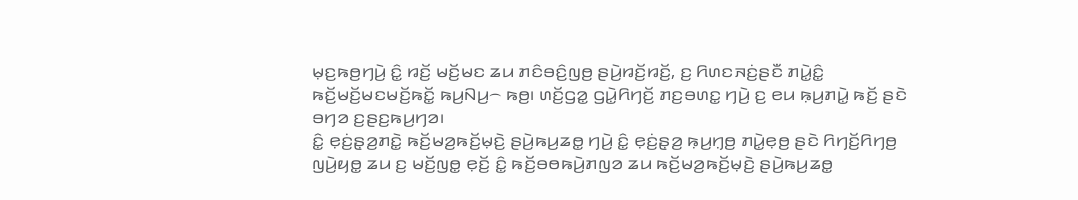ꤗ꤫ꤢ꤬ꤒꤥ꤬ꤚꤣꤧ꤬ ꤢꤨ꤭ ꤙꤢꤩ꤬ ꤗꤢꤩ꤬ꤗꤢ ꤘꤣ ꤊꤢꤨꤋꤢꤨ꤬ꤜꤥ꤬ ꤔꤣꤧ꤬ꤙꤢꤩ꤬ꤙꤢꤩ꤬, ꤢ꤬ ꤖꤛꤢꤏꤢꤦ꤬ꤔꤢꤪ ꤊꤣꤧ꤭ꤢꤨ꤭ ꤒꤢꤩ꤬ꤗꤢꤩ꤬ꤗꤢꤗꤢꤩ꤬ꤒꤢꤩ꤭ ꤒꤣ꤬ꤡꤣ꤬꤮ ꤒꤥ꤬꤯ ꤛꤢꤩ꤬ꤞꤤ꤭ ꤞꤣꤧ꤭ꤖꤚꤢꤩ꤬ ꤊꤢ꤬ꤋꤛꤢ꤭ ꤚꤣꤧ꤬ ꤢ꤬ ꤕꤣ ꤒ꤫ꤣ꤬ꤊꤣꤧ꤭ ꤒꤢꤩ꤬ ꤔꤢꤧ ꤋꤚꤤ ꤢ꤬ꤔꤢ꤬ꤒꤣ꤬ꤚꤤ꤯
ꤢꤨ꤭ ꤕ꤫ꤢꤦ꤬ꤔ꤫ꤤ꤬ꤊꤢꤧ꤭ ꤒꤢꤩ꤬ꤗꤤ꤬ꤒꤢꤩ꤬ꤗ꤫ꤢꤧ꤬ ꤔꤣꤧ꤬ꤒꤣ꤬ꤘꤥ꤭ ꤚꤣꤧ꤬ ꤢꤨ꤭ ꤕ꤫ꤢꤦ꤬ꤔ꤫ꤤ꤬ ꤒ꤫ꤣ꤬ꤚ꤫ꤥ꤬ ꤊꤣꤧ꤭ꤕ꤫ꤥ꤬ ꤔꤢꤧ ꤖꤚꤢꤩ꤬ꤖꤚꤥ꤬ ꤜꤣꤧ꤬ꤟꤥ꤭ ꤘꤣ ꤢ꤬ ꤗꤢꤩ꤬ꤜꤥ꤭ ꤕ꤫ꤢꤩ꤬ ꤢꤨ꤭ ꤒꤢꤩ꤬ꤋꤥꤒꤣꤧ꤬ꤊꤜꤤ ꤘꤣ ꤒꤢꤩ꤬ꤗꤤ꤬ꤒꤢꤩ꤬ꤗ꤫ꤢꤧ꤬ ꤔꤣꤧ꤬ꤒꤣ꤬ꤘꤥ꤭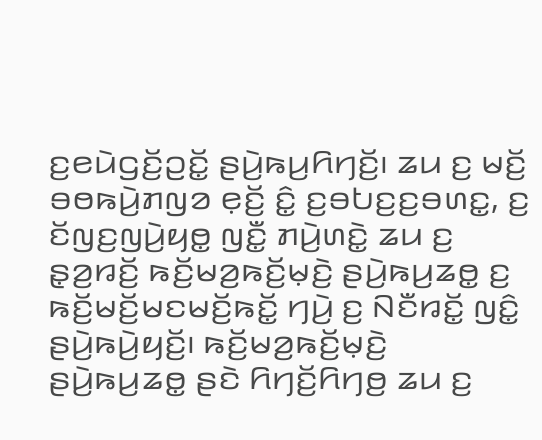ꤢ꤬ꤕꤣꤧꤞꤢꤩ꤬ꤑꤢꤩ꤭ ꤔꤣꤧ꤬ꤒꤣ꤬ꤖꤚꤢꤩ꤬꤯ ꤘꤣ ꤢ꤬ ꤗꤢꤩ꤬ ꤋꤥꤒꤣꤧ꤬ꤊꤜꤤ ꤕ꤫ꤢꤩ꤬ ꤢꤨ꤭ ꤢ꤬ꤋꤝꤢ꤬ꤢ꤬ꤋꤛꤢ꤭, ꤢ꤬ ꤢꤩꤜꤢ꤬ꤜꤣꤧ꤬ꤟꤥ꤭ ꤜꤢꤪ꤭ ꤊꤣꤧ꤬ꤛꤢꤧ꤭ ꤘꤣ ꤢ꤬ ꤔ꤫ꤤ꤬ꤙꤢꤩ꤬ ꤒꤢꤩ꤬ꤗꤤ꤬ꤒꤢꤩ꤬ꤗ꤫ꤢꤧ꤬ ꤔꤣꤧ꤬ꤒꤣ꤬ꤘꤥ꤭ ꤢ꤬ ꤒꤢꤩ꤬ꤗꤢꤩ꤬ꤗꤢꤗꤢꤩ꤬ꤒꤢꤩ꤭ ꤚꤣꤧ꤬ ꤢ꤬ ꤡꤢꤪꤙꤢꤩ꤭ ꤜꤢꤨ꤭ ꤔꤣꤧ꤬ꤒꤣꤧ꤬ꤟꤢꤩ꤬꤯ ꤒꤢꤩ꤬ꤗꤤ꤬ꤒꤢꤩ꤬ꤗ꤫ꤢꤧ꤬ ꤔꤣꤧ꤬ꤒꤣ꤬ꤘꤥ꤭ ꤔꤢꤧ ꤖꤚꤢꤩ꤬ꤖꤚꤥ꤬ ꤘꤣ ꤢ꤬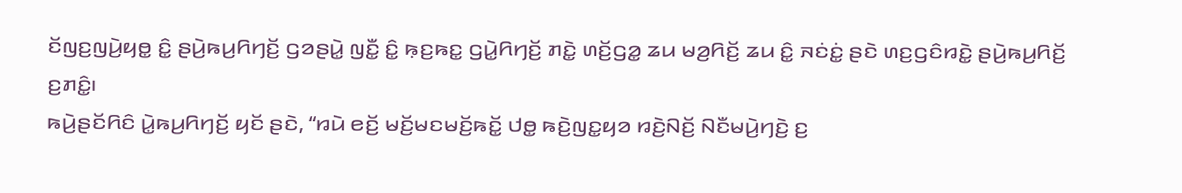ꤢꤩꤜꤢ꤬ꤜꤣꤧ꤬ꤟꤥ꤭ ꤢꤨ꤭ ꤔꤣꤧ꤬ꤒꤣ꤬ꤖꤚꤢꤩ꤬ ꤞꤤꤔꤣꤧ꤭ ꤜꤢꤪ꤭ ꤢꤨ꤭ ꤒ꤫ꤢ꤬ꤒꤢ꤭ ꤞꤣꤧ꤭ꤖꤚꤢꤩ꤬ ꤊꤢꤧ꤭ ꤛꤢꤩ꤬ꤞꤤ꤭ ꤘꤣ ꤗꤤ꤬ꤖꤢꤩ꤬ ꤘꤣ ꤢꤨ꤭ ꤏꤢꤦꤢꤦ꤭ ꤔꤢꤧ ꤛꤢ꤬ꤞꤢꤨꤙꤢꤧ꤭ ꤔꤣꤧ꤬ꤒꤣ꤬ꤖꤢꤩ꤬ ꤢ꤬ꤊꤢꤨ꤭꤯
ꤒꤣꤧ꤬ꤔꤢꤩꤖꤢꤨ ꤣꤧ꤭ꤒꤣ꤬ꤖꤚꤢꤩ꤬ ꤟꤢꤩ ꤔꤢꤧ, “ꤙꤣꤧ ꤕꤢꤩ꤬ ꤗꤢꤩ꤬ꤗꤢꤗꤢꤩ꤬ꤒꤢꤩ꤭ ꤓꤥ꤭ ꤒꤢꤧ꤬ꤜꤢ꤭ꤟꤤ ꤙꤢꤧ꤬ꤡꤢꤩ꤬ ꤡꤢꤪꤗꤣꤧ꤬ꤚꤢꤧ꤬ ꤢ꤬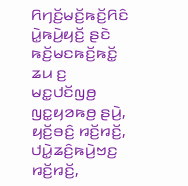ꤖꤚꤢꤩ꤬ꤗꤢꤩ꤬ꤒꤢꤩ꤬ꤖꤢꤨ ꤣꤧ꤭ꤒꤣꤧ꤬ꤟꤢꤩ꤬ ꤔꤢꤧ ꤒꤢꤩ꤬ꤗꤢꤒꤢꤩ꤬ꤒꤢꤩ꤭ ꤘꤣ ꤢ꤬ ꤗꤢ꤭ꤓꤢꤩꤜꤥ꤬ ꤜꤢ꤭ꤟꤤꤒꤥ꤬ ꤔꤣꤧ꤬, ꤟꤢꤩ꤬ꤋꤢꤨ꤬ ꤙꤢꤩ꤬ꤙꤢꤩ꤬, ꤓꤣꤧ꤭ꤘꤢꤨ꤬ꤒꤣꤧ꤬ꤠꤢ꤬ ꤙꤢꤩ꤬ꤙꤢꤩ꤬,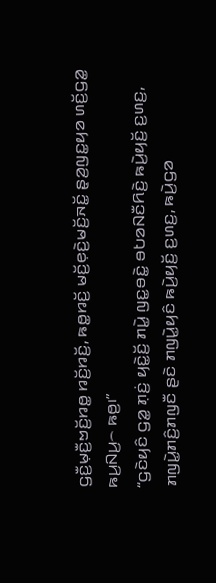ꤞꤢꤪ꤬ꤗ꤫ꤢꤪ꤬ꤠꤢꤩ꤬ꤙꤥ꤭ ꤙꤢꤩ꤬ꤙꤢꤩ꤬, ꤒꤥ꤭ꤙꤢꤩ꤬ ꤗꤢꤩ꤬ꤕ꤫ꤢꤧ꤬ꤗꤢꤩ꤬ꤏꤢꤩ꤭ ꤔ꤫ꤤ꤬ꤜꤢ꤭ꤟꤤ ꤛꤢꤩ꤬ꤞꤤ꤭ ꤒꤣ꤬ꤡꤣ꤬꤮ ꤒꤥ꤬꤯”
“ꤞꤢꤧꤟꤢꤨ ꤞꤤ꤭ ꤊ꤫ꤢꤦ꤬ ꤟꤢꤧ꤭ꤢꤩ꤬ ꤊꤣꤧ꤭ ꤜꤢ꤭ꤋꤢꤧ꤭ ꤋꤝꤤꤡꤢꤪꤖꤢꤧ꤬ ꤒꤣꤧ꤬ꤟꤢꤩ꤬ ꤢ꤬ꤛꤢ꤬, ꤊꤜꤣꤧ꤭ꤊꤢꤨ꤬ꤊꤜꤢꤪ ꤔꤢꤧ ꤊꤜꤣꤧ꤭ꤟꤢꤨ ꤒꤣꤧ꤬ꤟꤢꤩ꤬ ꤢ꤬ꤛꤢ꤬, ꤒꤣꤧ꤬ꤞꤤ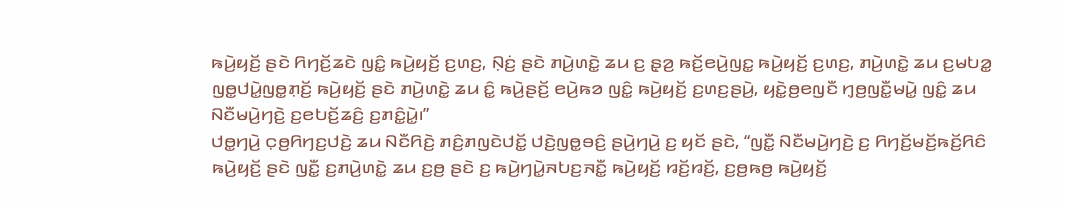ꤒꤣꤧ꤬ꤟꤢꤩ꤬ ꤔꤢꤧ ꤖꤚꤢꤩ꤬ꤘꤢꤧ ꤜꤢꤨ꤭ ꤒꤣꤧ꤬ꤟꤢꤩ꤬ ꤢ꤬ꤛꤢ꤬, ꤡ꤫ꤢꤦ꤬ ꤔꤢꤧ ꤊꤣꤧ꤬ꤛꤢꤧ꤭ ꤘꤣ ꤢ꤬ ꤔ꤫ꤤ꤬ ꤒꤢꤩ꤬ꤕꤣꤧ꤬ꤜꤢ꤭ ꤒꤣꤧ꤬ꤟꤢꤩ꤬ ꤢ꤬ꤛꤢ꤬, ꤊꤣꤧ꤬ꤛꤢꤧ꤭ ꤘꤣ ꤢ꤬ꤗꤝꤤ꤭ ꤜꤥ꤭ꤓꤣꤧ꤭ꤜꤥ꤭ꤊ꤫ꤢꤩ꤬ ꤒꤣꤧ꤬ꤟꤢꤩ꤬ ꤔꤢꤧ ꤊꤣꤧ꤬ꤛꤢꤧ꤭ ꤘꤣ ꤢꤨ꤭ ꤒꤣꤧ꤬ꤔꤢꤩ꤬ ꤕꤣꤧ꤬ꤒꤤ ꤜꤢꤨ꤭ ꤒꤣꤧ꤬ꤟꤢꤩ꤬ ꤢ꤬ꤛꤢ꤬ꤔꤣꤧ꤬, ꤟꤢꤧ꤭ꤥ꤬ꤕꤜꤢꤪ ꤚ꤫ꤥ꤬ꤜꤢꤪ꤭ꤗꤣꤧ꤭ ꤜꤢꤨ꤭ ꤘꤣ ꤡꤢꤪꤗꤣꤧ꤬ꤚꤢꤧ꤬ ꤢ꤬ꤕꤝꤢꤩ꤬ꤘꤢꤨ꤬ ꤢ꤬ꤊꤢꤨ꤭ꤣꤧ꤭꤯”
ꤓꤥ꤭ꤚꤣꤧ꤬ ꤍ꤫ꤥ꤬ꤖꤚꤢ꤬ꤓꤢꤧ꤬ ꤘꤣ ꤡꤢꤪꤖꤢꤧ꤬ ꤊꤢꤨ꤬ꤊꤜꤢꤧꤓꤢꤩ꤭ ꤓꤢꤧ꤬ꤜꤥ꤭ꤋꤢꤨ꤬ ꤔꤣꤧ꤬ꤚꤣꤧ꤬ ꤢ꤬ ꤟꤢꤩ ꤔꤢꤧ, “ꤜꤢꤪ꤭ ꤡꤢꤪꤗꤣꤧ꤬ꤚꤢꤧ꤬ ꤢ꤬ ꤖꤚꤢꤩ꤬ꤗꤢꤩ꤬ꤒꤢꤩ꤬ꤖꤢꤨ ꤒꤣꤧ꤬ꤟꤢꤩ꤬ ꤔꤢꤧ ꤜꤢꤪ꤭ ꤢ꤬ꤊꤣꤧ꤬ꤛꤢꤧ꤭ ꤘꤣ ꤢ꤬ꤥ꤬ ꤔꤢꤧ ꤢ꤬ ꤒꤣꤧ꤬ꤚꤣꤧ꤭ꤏꤝꤢ꤬ꤏꤢꤪ꤭ ꤒꤣꤧ꤬ꤟꤢꤩ꤬ ꤙꤢꤩ꤬ꤙꤢꤩ꤬, ꤢ꤬ꤥ꤬ꤒꤥ꤬ ꤒꤣꤧ꤬ꤟꤢꤩ꤬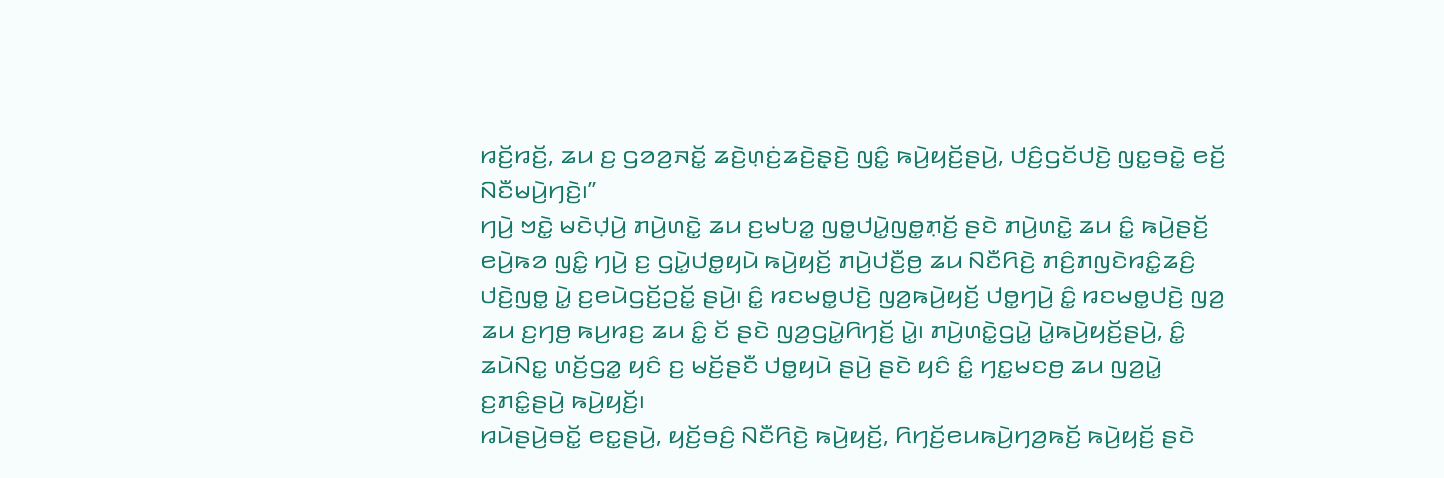ꤙꤢꤩ꤬ꤙꤢꤩ꤬, ꤘꤣ ꤢ꤬ ꤞꤤꤤ꤬ꤏꤢꤩ꤭ ꤘꤢꤧ꤬ꤛ꤫ꤢꤦ꤬ꤘꤢꤧ꤬ꤔ꤫ꤢꤧ꤬ ꤜꤢꤨ꤭ ꤒꤣꤧ꤬ꤟꤢꤩ꤬ꤔꤣꤧ꤬, ꤓꤢꤨ꤬ꤞꤢꤩꤓꤢꤧ꤬ ꤜꤢ꤭ꤋꤢꤧ꤭ ꤕꤢꤩ꤬ ꤡꤢꤪꤗꤣꤧ꤬ꤚꤢꤧ꤬꤯”
ꤚꤣꤧ꤬ ꤠꤢꤧ꤭ ꤗꤢꤧꤓ꤫ꤣꤧ꤬ ꤊꤣꤧ꤬ꤛꤢꤧ꤭ ꤘꤣ ꤢ꤬ꤗꤝꤤ꤭ ꤜꤥ꤭ꤓꤣꤧ꤭ꤜꤥ꤭ꤊ꤫ꤢꤩ꤬ ꤔꤢꤧ ꤊꤣꤧ꤬ꤛꤢꤧ꤭ ꤘꤣ ꤢꤨ꤭ ꤒꤣꤧ꤬ꤔꤢꤩ꤬ ꤕꤣꤧ꤬ꤒꤤ ꤜꤢꤨ꤭ ꤚꤣꤧ꤬ ꤢ꤬ ꤞꤣꤧ꤭ꤓꤥ꤭ꤟꤣꤧ ꤒꤣꤧ꤬ꤟꤢꤩ꤬ ꤊꤣꤧ꤬ꤓꤢꤪ꤬ꤥ꤬ ꤘꤣ ꤡꤢꤪꤖꤢꤧ꤬ ꤊꤢꤨ꤬ꤊꤜꤢꤧꤙꤢꤨ꤭ꤘꤢꤨ꤬ ꤓꤢꤧ꤬ꤜꤥ꤭ ꤣꤧ꤭ ꤢ꤬ꤕꤣꤧꤞꤢꤩ꤬ꤑꤢꤩ꤭ ꤔꤣꤧ꤬꤯ ꤢꤨ꤭ ꤙꤢꤗꤥ꤭ꤓꤢꤧ꤬ ꤜꤤ꤬ꤒꤣꤧ꤬ꤟꤢꤩ꤬ ꤓꤥ꤭ꤚꤣꤧ꤬ ꤢꤨ꤭ ꤙꤢꤗꤥ꤭ꤓꤢꤧ꤬ ꤜꤤ꤬ ꤘꤣ ꤢ꤬ꤚꤥ꤬ ꤒꤣ꤬ꤙꤢ꤬ ꤘꤣ ꤢꤨ꤭ ꤢꤩ ꤔꤢꤧ ꤜꤤ꤬ꤞꤣꤧ꤭ꤖꤚꤢꤩ꤬ ꤣꤧ꤭꤯ ꤊꤣꤧ꤬ꤛꤢꤧ꤭ꤞꤣꤧ꤭ ꤣꤧ꤭ꤒꤣꤧ꤬ꤟꤢꤩ꤬ꤔꤣꤧ꤬, ꤢꤨ꤭ ꤘꤣꤧꤡꤢ꤭ ꤛꤢꤩ꤬ꤞꤤ꤭ ꤟꤢꤨ ꤢ꤬ ꤗꤢꤩ꤬ꤔꤢꤪ ꤓꤥ꤭ꤟꤣꤧ ꤔꤣꤧ꤬ ꤔꤢꤧ ꤟꤢꤨ ꤢꤨ꤭ ꤚꤢ꤭ꤗꤢꤥ꤬ ꤘꤣ ꤜꤤ꤬ꤣꤧ꤭ ꤢ꤬ꤊꤢꤨ꤭ꤔꤣꤧ꤬ ꤒꤣꤧ꤬ꤟꤢꤩ꤬꤯
ꤙꤣꤧꤔꤣꤧ꤬ꤋꤢꤩ꤭ ꤕꤢ꤭ꤔꤣꤧ꤬, ꤟꤢꤩ꤬ꤋꤢꤨ꤬ ꤡꤢꤪꤖꤢꤧ꤬ ꤒꤣꤧ꤬ꤟꤢꤩ꤬, ꤖꤚꤢꤩ꤬ꤕꤣꤒꤣꤧ꤬ꤚꤤ꤬ꤒꤢꤩ꤬ ꤒꤣꤧ꤬ꤟꤢꤩ꤬ ꤔꤢꤧ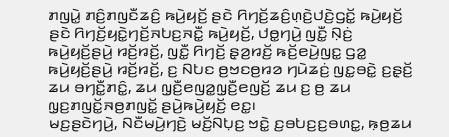ꤊꤜꤣꤧ꤭ ꤊꤢꤨ꤬ꤊꤜꤢꤪꤘꤢꤨ꤬ ꤒꤣꤧ꤬ꤟꤢꤩ꤬ ꤔꤢꤧ ꤖꤚꤢꤩ꤬ꤘꤢꤨ꤬ꤛ꤫ꤢꤧ꤬ꤓꤢꤧ꤬ꤞꤢꤩ꤭ ꤒꤣꤧ꤬ꤟꤢꤩ꤬ ꤔꤢꤧ ꤖꤚꤢꤩ꤬ꤟꤢꤧ꤭ꤚꤢꤩ꤬ꤏꤝꤢ꤬ꤏꤢꤪ꤭ ꤒꤣꤧ꤬ꤟꤢꤩ꤬, ꤓꤥ꤭ꤚꤣꤧ꤬ ꤜꤢꤪ꤭ ꤡ꤫ꤢꤦ꤬ ꤒꤣꤧ꤬ꤟꤢꤩ꤬ꤔꤣꤧ꤬ ꤙꤢꤩ꤬ꤙꤢꤩ꤬, ꤜꤢꤪ꤭ ꤖꤚꤢꤩ꤬ ꤔ꤫ꤤ꤬ꤙꤢꤩ꤬ ꤒꤢꤩ꤬ꤕꤣꤧ꤬ꤜꤢ꤭ ꤞꤤ꤭ ꤒꤣꤧ꤬ꤟꤢꤩ꤬ꤔꤣꤧ꤬ ꤙꤢꤩ꤬ꤙꤢꤩ꤬, ꤢ꤬ ꤡꤝꤢ ꤥ꤬ꤠꤢꤥ꤬ꤙꤤ ꤚꤣꤧꤘꤢꤦ꤬ ꤜꤢ꤭ꤋꤢꤧ꤭ ꤢ꤬ꤔ꤫ꤢꤩ꤬ ꤘꤣ ꤋꤚꤢꤪ꤭ꤊꤢꤨ꤭, ꤘꤣ ꤜ꤫ꤢꤪ꤬ꤕꤜꤤ꤭ꤜ꤫ꤢꤪ꤬ꤕꤜꤢꤩ꤬ ꤘꤣ ꤢ꤬ ꤥ꤬ ꤘꤣ ꤜ꤫ꤢ꤬ꤊꤜꤢꤩ꤭ꤏꤥ꤬ꤊꤜꤢꤩ꤭ ꤔꤣꤧ꤬ꤒꤣꤧ꤬ꤟꤢꤩ꤬ ꤕꤢ꤭꤯
ꤗꤢ꤬ꤔꤢꤧꤚꤣꤧ꤬, ꤡꤢꤪꤗꤣꤧ꤬ꤚꤢꤧ꤬ ꤗꤢꤩ꤬ꤡꤝ꤫ꤢ꤬ ꤠꤢꤧ꤭ ꤢ꤬ꤋꤝꤢ꤬ꤢ꤬ꤋꤛꤢ꤭, ꤒ꤫ꤥ꤬ꤘꤣ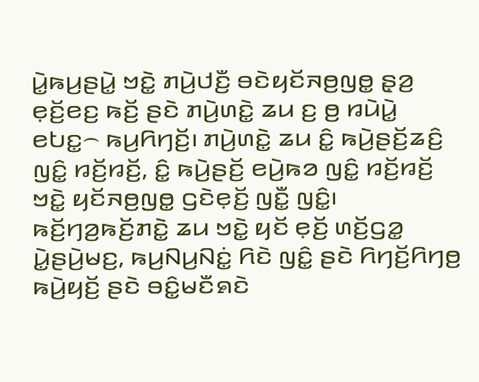ꤣꤧ꤭ꤒꤣ꤬ꤔꤣꤧ꤭ ꤠꤢꤧ꤭ ꤊꤣꤧ꤬ꤓꤢꤪ꤬ ꤋꤢꤧꤟꤢꤩꤏꤥ꤬ꤜꤥ꤭ ꤔ꤫ꤤ꤬ ꤕ꤫ꤢꤩ꤬ꤕꤢ꤬ ꤒꤢꤩ꤬ ꤔꤢꤧ ꤊꤣꤧ꤬ꤛꤢꤧ꤭ ꤘꤣ ꤢ꤬ ꤥ꤬ ꤙꤣꤧꤣꤧ꤭ ꤕꤝꤢ꤭꤮ ꤒꤣ꤬ꤖꤚꤢꤩ꤬꤯ ꤊꤣꤧ꤬ꤛꤢꤧ꤭ ꤘꤣ ꤢꤨ꤭ ꤒꤣꤧ꤬ꤔꤢꤩ꤬ꤘꤢꤨ꤬ ꤜꤢꤨ꤭ ꤙꤢꤩ꤬ꤙꤢꤩ꤬, ꤢꤨ꤭ ꤒꤣꤧ꤬ꤔꤢꤩ꤬ ꤕꤣꤧ꤬ꤒꤤ ꤜꤢꤨ꤭ ꤙꤢꤩ꤬ꤙꤢꤩ꤬ ꤠꤢꤧ꤭ ꤟꤢꤩꤏꤥ꤬ꤜꤥ꤭ ꤞꤢꤧꤕ꤫ꤢꤩ꤬ ꤜꤢꤪ꤭ ꤜꤢꤨ꤭꤯ ꤒꤢꤩ꤬ꤚꤤ꤬ꤒꤢꤩ꤬ꤊꤢꤧ꤭ ꤘꤣ ꤠꤢꤧ꤭ ꤟꤢꤩ ꤕ꤫ꤢꤩ꤬ ꤛꤢꤩ꤬ꤞꤤ꤭ ꤣꤧ꤭ꤔꤣꤧ꤬ꤗꤢ꤬, ꤒꤣ꤬ꤡꤣ꤬ꤡꤢꤦ꤭ ꤖꤢꤧ ꤜꤢꤨ꤭ ꤔꤢꤧ ꤖꤚꤢꤩ꤬ꤖꤚꤥ꤬ ꤒꤣꤧ꤬ꤟꤢꤩ꤬ ꤔꤢꤧ ꤋꤢꤨ꤭ꤗꤢꤪꤎꤢꤧ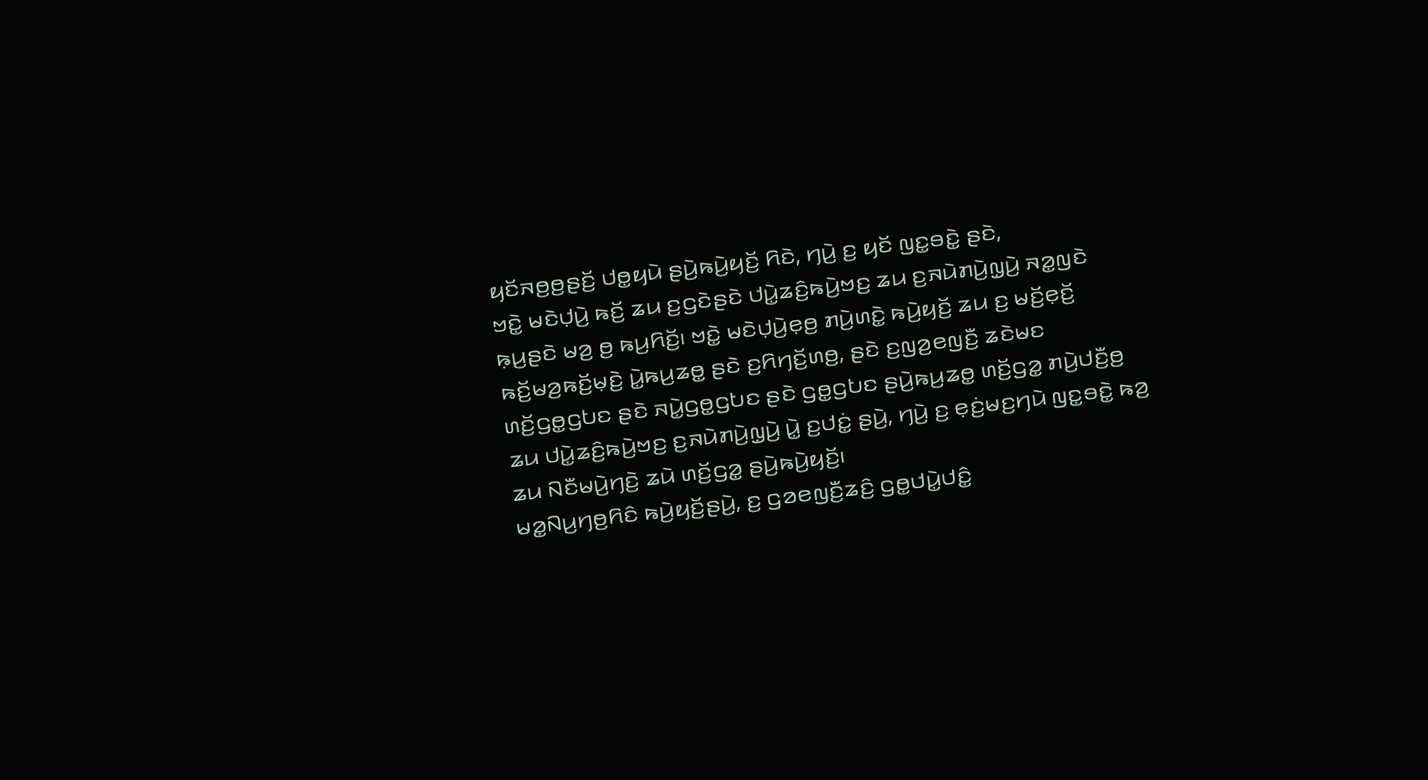ꤟꤢꤩꤏꤥ꤬ꤥ꤬ꤔꤢꤩ꤬ ꤓꤥ꤭ꤟꤣꤧ ꤔꤣꤧ꤬ꤒꤣꤧ꤬ꤟꤢꤩ꤬ ꤖꤢꤧ, ꤚꤣꤧ꤬ ꤢ꤬ ꤟꤢꤩ ꤜꤢ꤭ꤋꤢꤧ꤭ ꤔꤢꤧ,
ꤠꤢꤧ꤭ ꤗꤢꤧꤓ꤫ꤣꤧ꤬ ꤒꤢꤩ꤬ ꤘꤣ ꤢ꤬ꤞꤢꤧꤔꤢꤧ ꤓꤣꤧ꤭ꤘꤢꤨ꤬ꤒꤣꤧ꤬ꤠꤢ꤬ ꤘꤣ ꤢ꤬ꤏꤣꤧꤊꤣꤧ꤬ꤜ꤫ꤣꤧ꤬ ꤏꤤ꤭ꤜꤢꤧ ꤒ꤫ꤣ꤬ꤔꤢꤧ ꤗꤤ꤬ ꤥ꤬ ꤒꤣ꤬ꤖꤢꤩ꤬꤯ ꤠꤢꤧ꤭ ꤗꤢꤧꤓ꤫ꤣꤧ꤬ꤕ꤫ꤥ꤬ ꤊꤣꤧ꤬ꤛꤢꤧ꤭ ꤒꤣꤧ꤬ꤟꤢꤩ꤬ ꤘꤣ ꤢ꤬ ꤗꤢꤩ꤬ꤕ꤫ꤢꤩ꤬ ꤒꤢꤩ꤬ꤗꤤ꤬ꤒꤢꤩ꤬ꤗ꤫ꤢꤧ꤬ ꤣꤧ꤭ꤒꤣ꤬ꤘꤥ꤭ ꤔꤢꤧ ꤢ꤬ꤖꤚꤢꤩ꤬ꤛꤥ꤬, ꤔꤢꤧ ꤢ꤬ꤜꤤ꤬ꤕꤜꤢꤪ꤬ ꤘꤢꤧꤗꤢ ꤛꤢꤩ꤬ꤞꤥ꤭ꤞꤝꤢ ꤔꤢꤧ ꤏꤣꤧ꤭ꤞꤥ꤭ꤞꤝꤢ ꤔꤢꤧ ꤞꤥ꤭ꤞꤝꤢ ꤔꤣꤧ꤬ꤒꤣ꤬ꤘꤥ꤭ ꤛꤢꤩ꤬ꤞꤤ꤭ ꤊꤣꤧ꤬ꤓꤢꤪ꤬ꤥ꤬ ꤘꤣ ꤓꤣꤧ꤭ꤘꤢꤨ꤬ꤒꤣꤧ꤬ꤠꤢ꤬ ꤢ꤬ꤏꤣꤧꤊꤣꤧ꤬ꤜ꤫ꤣꤧ꤬ ꤣꤧ꤭ ꤢ꤬ꤓꤢꤦ꤭ ꤔꤣꤧ꤬, ꤚꤣꤧ꤬ ꤢ꤬ ꤕ꤫ꤢꤦ꤬ꤗꤢ꤬ꤚꤣꤧ ꤜꤢ꤭ꤋꤢꤧ꤭ ꤒꤤ꤬ ꤘꤣ ꤡꤢꤪꤗꤣꤧ꤬ꤚꤢꤧ꤬ ꤘꤣꤧ ꤛꤢꤩ꤬ꤞꤤ꤭ ꤔꤣꤧ꤬ꤒꤣꤧ꤬ꤟꤢꤩ꤬꤯
ꤗꤤ꤭ꤡꤣ꤬ꤚꤥ꤬ꤖꤢꤨ ꤒꤣꤧ꤬ꤟꤢꤩ꤬ꤔꤣꤧ꤬, ꤢ꤬ ꤞꤤꤕꤜꤢꤪ꤬ꤘꤢꤨ꤬ ꤞꤥ꤭ꤓꤣꤧ꤭ꤓꤢꤨ꤭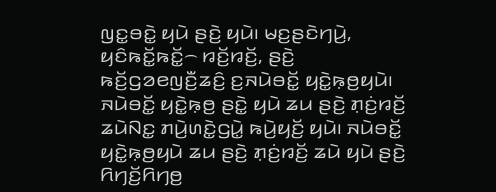ꤜꤢ꤭ꤋꤢꤧ꤭ ꤟꤣꤧ ꤔꤢꤧ꤬ ꤟꤣꤧ꤯ ꤗꤢ꤬ꤔꤢꤧꤚꤣꤧ꤬, ꤟꤢꤨꤒꤢꤩ꤭ꤒꤢꤩ꤭꤮ ꤙꤢꤩ꤬ꤙꤢꤩ꤬, ꤔꤢꤧ꤬ ꤒꤢꤩ꤬ꤞꤤꤕꤜꤢꤪ꤬ꤘꤢꤨ꤬ ꤢ꤬ꤏꤣꤧꤋꤢꤩ꤭ ꤟꤢꤧ꤭ꤒ꤫ꤥ꤬ꤟꤣꤧ꤯ ꤏꤣꤧꤋꤢꤩ꤭ ꤟꤢꤧ꤭ꤒ꤫ꤥ꤬ ꤔꤢꤧ꤭ ꤟꤣꤧ ꤘꤣ ꤔꤢꤧ꤬ ꤊ꤫ꤢꤦ꤬ꤙꤢꤩ꤬ ꤘꤣꤧꤡꤢ꤭ ꤊꤣꤧ꤬ꤛꤢꤧ꤭ꤞꤣꤧ꤭ ꤒꤣꤧ꤬ꤟꤢꤩ꤬ ꤟꤣꤧ꤯ ꤏꤣꤧꤋꤢꤩ꤭ ꤟꤢꤧ꤭ꤒ꤫ꤥ꤬ꤟꤣꤧ ꤘꤣ ꤔꤢꤧ꤬ ꤊ꤫ꤢꤦ꤬ꤙꤢꤩ꤬ ꤘꤣꤧ ꤟꤣꤧ ꤔꤢꤧ꤬ ꤖꤚꤢꤩ꤬ꤖꤚꤥ꤬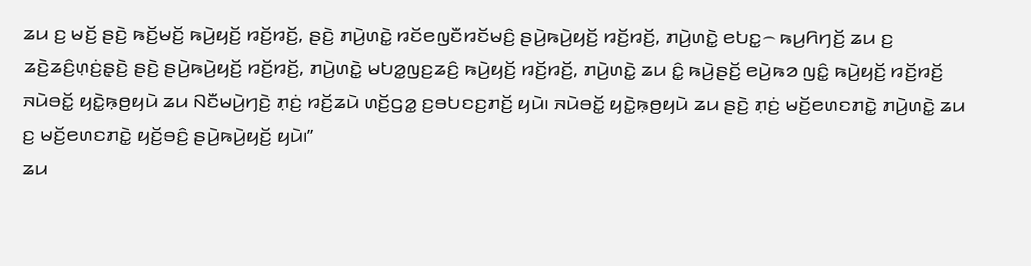ꤘꤣ ꤢ꤬ ꤗꤢꤩ꤬ ꤔꤢꤧ꤬ ꤒꤢꤩ꤬ꤗꤢꤩ꤬ ꤒꤣꤧ꤬ꤟꤢꤩ꤬ ꤙꤢꤩ꤬ꤙꤢꤩ꤬, ꤔꤢꤧ꤬ ꤊꤣꤧ꤬ꤛꤢꤧ꤭ ꤙꤢꤩꤕꤜꤢꤪꤙꤢꤩꤗꤢꤨ꤬ ꤔꤣꤧ꤬ꤒꤣꤧ꤬ꤟꤢꤩ꤬ ꤙꤢꤩ꤬ꤙꤢꤩ꤬, ꤊꤣꤧ꤬ꤛꤢꤧ꤭ ꤕꤝꤢ꤭꤮ ꤒꤣ꤬ꤖꤚꤢꤩ꤬ ꤘꤣ ꤢ꤬ ꤘꤢꤧ꤬ꤘꤢꤨ꤬ꤛ꤫ꤢꤦ꤬ꤔ꤫ꤢꤧ꤬ ꤔꤢꤧ꤬ ꤔꤣꤧ꤬ꤒꤣꤧ꤬ꤟꤢꤩ꤬ ꤙꤢꤩ꤬ꤙꤢꤩ꤬, ꤊꤣꤧ꤬ꤛꤢꤧ꤭ ꤗꤝꤤ꤭ꤜꤢ꤬ꤘꤢꤨ꤬ ꤒꤣꤧ꤬ꤟꤢꤩ꤬ ꤙꤢꤩ꤬ꤙꤢꤩ꤬, ꤊꤣꤧ꤬ꤛꤢꤧ꤭ ꤘꤣ ꤢꤨ꤭ ꤒꤣꤧ꤬ꤔꤢꤩ꤬ ꤕꤣꤧ꤬ꤒꤤ ꤜꤢꤨ꤭ ꤒꤣꤧ꤬ꤟꤢꤩ꤬ ꤙꤢꤩ꤬ꤙꤢꤩ꤬ ꤏꤣꤧꤋꤢꤩ꤭ ꤟꤢꤧ꤭ꤒ꤫ꤥ꤬ꤟꤣꤧ ꤘꤣ ꤡꤢꤪꤗꤣꤧ꤬ꤚꤢꤧ꤬ ꤊ꤫ꤢꤦ꤬ ꤙꤢꤩ꤬ꤘꤣꤧ ꤛꤢꤩ꤬ꤞꤤ꤭ ꤢ꤬ꤋꤝꤢꤢ꤬ꤊꤢꤩ꤬ ꤟꤣꤧ꤯ ꤏꤣꤧꤋꤢꤩ꤭ ꤟꤢꤧ꤭ꤒ꤫ꤥ꤬ꤟꤣꤧ ꤘꤣ ꤔꤢꤧ꤬ ꤊ꤫ꤢꤦ꤬ ꤗꤢꤩ꤬ꤕꤛꤢꤊꤢꤧ꤭ ꤊꤣꤧ꤬ꤛꤢꤧ꤭ ꤘꤣ ꤢ꤬ ꤗꤢꤩ꤬ꤕꤛꤢꤊꤢꤧ꤭ ꤟꤢꤩ꤬ꤋꤢꤨ꤬ ꤔꤣꤧ꤬ꤒꤣꤧ꤬ꤟꤢꤩ꤬ ꤟꤣꤧ꤯”
ꤘꤣ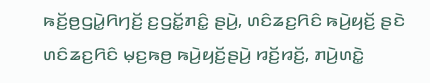ꤒꤢꤩ꤬ꤥ꤬ꤞꤣꤧ꤭ꤖꤚꤢꤩ꤬ ꤢ꤬ꤞꤢꤩ꤭ꤊꤢꤨ꤭ ꤔꤣꤧ꤬, ꤛꤢꤨꤘꤢ꤬ꤖꤢꤨ ꤒꤣꤧ꤬ꤟꤢꤩ꤬ ꤔꤢꤧ ꤛꤢꤨꤘꤢ꤬ꤖꤢꤨ ꤗ꤫ꤢ꤬ꤒꤥ꤬ ꤒꤣꤧ꤬ꤟꤢꤩ꤬ꤔꤣꤧ꤬ ꤙꤢꤩ꤬ꤙꤢꤩ꤬, ꤊꤣꤧ꤬ꤛꤢꤧ꤭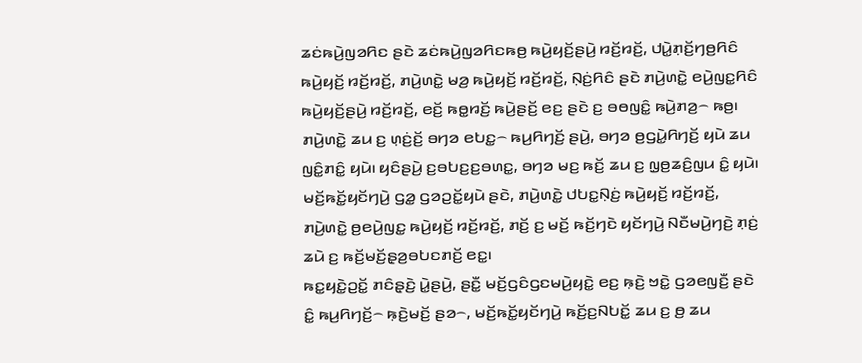ꤘꤢꤦꤒꤣꤧ꤬ꤜꤤꤖꤢ ꤔꤢꤧ ꤘꤢꤦꤒꤣꤧ꤬ꤜꤤꤖꤢꤒꤥ꤬ ꤒꤣꤧ꤬ꤟꤢꤩ꤬ꤔꤣꤧ꤬ ꤙꤢꤩ꤬ꤙꤢꤩ꤬, ꤓꤣꤧ꤭ꤊ꤫ꤢꤩ꤬ꤚꤥ꤬ꤖꤢꤨ ꤒꤣꤧ꤬ꤟꤢꤩ꤬ ꤙꤢꤩ꤬ꤙꤢꤩ꤬, ꤊꤣꤧ꤬ꤛꤢꤧ꤭ ꤗꤤ꤬ ꤒꤣꤧ꤬ꤟꤢꤩ꤬ ꤙꤢꤩ꤬ꤙꤢꤩ꤬, ꤡ꤫ꤢꤦ꤬ꤖꤢꤨ ꤔꤢꤧ ꤊꤣꤧ꤬ꤛꤢꤧ꤭ ꤕꤣꤧ꤬ꤜꤢ꤭ꤖꤢꤨ ꤒꤣꤧ꤬ꤟꤢꤩ꤬ꤔꤣꤧ꤬ ꤙꤢꤩ꤬ꤙꤢꤩ꤬, ꤕꤢꤩ꤬ ꤒꤥ꤭ꤙꤢꤩ꤬ ꤒꤣꤧ꤬ꤔꤢꤩ꤬ ꤕꤢ꤬ ꤔꤢꤧ ꤢ꤬ ꤋꤥꤜꤢꤨ꤭ ꤒꤣꤧ꤬ꤊꤤ꤬꤮ ꤒꤥ꤬꤯ ꤊꤣꤧ꤬ꤛꤢꤧ꤭ ꤘꤣ ꤢ꤬ ꤛ꤫ꤢꤦ꤬ꤢꤩ꤬ ꤋꤚꤤ ꤕꤝꤢ꤭꤮ ꤒꤣ꤬ꤖꤚꤢꤩ꤬ ꤔꤣꤧ꤬, ꤋꤚꤤ ꤥ꤬ꤞꤣꤧ꤭ꤖꤚꤢꤩ꤬ ꤟꤣꤧ ꤘꤣ ꤜꤢꤨ꤭ꤊꤢꤨ꤭ ꤟꤣꤧ꤯ ꤟꤢꤨꤔꤣꤧ꤬ ꤢ꤬ꤋꤝꤢ꤬ꤢ꤬ꤋꤛꤢ꤭, ꤋꤚꤤ ꤗꤢ꤬ ꤒꤢꤩ꤬ ꤘꤣ ꤢ꤬ ꤜ꤫ꤥ꤬ꤘꤢꤨ꤬ꤜꤣ ꤢꤨ꤭ ꤟꤣꤧ꤯
ꤗꤢꤩ꤬ꤒꤢꤩ꤭ꤟꤢꤩꤚꤣꤧ꤬ ꤞꤤ꤭ ꤞꤤꤑꤢꤩ꤭ꤟꤣꤧ ꤔꤢꤧ, ꤊꤣꤧ꤬ꤛꤢꤧ꤭ ꤓꤝꤢ꤭ꤡ꤫ꤢꤦ꤬ ꤒꤣꤧ꤬ꤟꤢꤩ꤬ ꤙꤢꤩ꤬ꤙꤢꤩ꤬, ꤊꤣꤧ꤬ꤛꤢꤧ꤭ ꤥ꤬ꤕꤣꤧ꤬ꤜꤢ꤭ ꤒꤣꤧ꤬ꤟꤢꤩ꤬ ꤙꤢꤩ꤬ꤙꤢꤩ꤬, ꤊꤢꤩ꤬ ꤢ꤬ ꤗꤢꤩ꤬ ꤒꤢꤩ꤬ꤚꤢꤧ ꤟꤢꤩꤚꤣꤧ꤬ ꤡꤢꤪꤗꤣꤧ꤬ꤚꤢꤧ꤬ ꤊ꤫ꤢꤦ꤬ ꤘꤣꤧ ꤢ꤬ ꤒꤢꤩ꤬ꤗꤢꤩ꤬ꤔ꤫ꤤ꤬ꤋꤝꤢꤊꤢꤩ꤬ ꤕꤢ꤭꤯
ꤒꤢ꤭ꤟꤢꤧ꤭ꤑꤢꤩ꤭ ꤊꤢꤨꤔ꤫ꤢꤧ꤬ ꤣꤧ꤭ꤔꤣꤧ꤬, ꤔꤢꤪ꤭ ꤗꤢꤩ꤬ꤞꤢꤨꤞꤢꤗꤣꤧ꤬ꤟꤢꤧ꤭ ꤕꤢ꤬ ꤒ꤫ꤢꤧ꤬ ꤠꤢꤧ꤭ ꤞꤤꤕꤜꤢꤪ꤬ ꤔꤢꤧ ꤢꤨ꤭ ꤒꤣ꤬ꤖꤚꤢꤩ꤬꤮ ꤒ꤫ꤢꤧ꤬ꤗꤢꤩ꤬ ꤔꤤ꤮, ꤗꤢꤩ꤬ꤒꤢꤩ꤭ꤟꤢꤩꤚꤣꤧ꤬ ꤒꤢꤩ꤬ꤢ꤬ꤡꤝꤢꤩ꤭ ꤘꤣ ꤢ꤬ ꤥ꤬ ꤘꤣ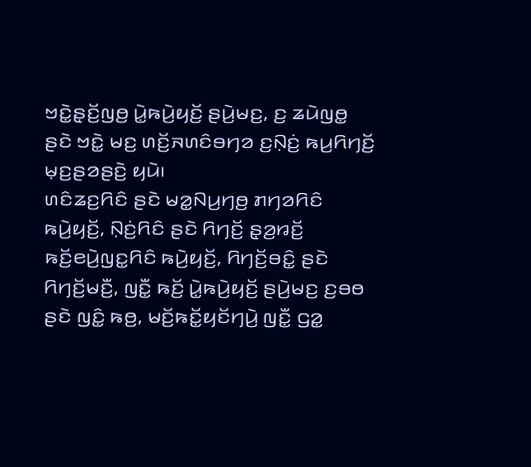ꤠꤢꤧ꤭ꤔ꤫ꤢꤩ꤬ꤜꤥ꤬ ꤣꤧ꤭ꤒꤣꤧ꤬ꤟꤢꤩ꤬ ꤔꤣꤧ꤬ꤗꤢ꤬, ꤢ꤬ ꤘꤣꤧꤜꤥ꤭ ꤔꤢꤧ ꤠꤢꤧ꤭ ꤗꤢ꤬ ꤛꤢꤩ꤬ꤏꤛꤢꤨꤋꤚꤤ ꤢ꤬ꤡ꤫ꤢꤦ꤬ ꤒꤣ꤬ꤖꤚꤢꤩ꤬ ꤗ꤫ꤢ꤬ꤔꤤꤔꤢꤧ꤬ ꤟꤣꤧ꤯
ꤛꤢꤨꤘꤢ꤬ꤖꤢꤨ ꤔꤢꤧ ꤗꤤ꤭ꤡꤣ꤬ꤚꤥ꤬ ꤊꤚꤤꤖꤢꤨ ꤒꤣꤧ꤬ꤟꤢꤩ꤬, ꤡ꤫ꤢꤦ꤬ꤖꤢꤨ ꤔꤢꤧ ꤖꤚꤢꤩ꤬ ꤔ꤫ꤤ꤬ꤙꤢꤩ꤬ ꤒꤢꤩ꤬ꤕꤣꤧ꤬ꤜꤢ꤭ꤖꤢꤨ ꤒꤣꤧ꤬ꤟꤢꤩ꤬, ꤖꤚꤢꤩ꤬ꤋꤢꤨ꤭ ꤔꤢꤧ ꤖꤚꤢꤩ꤬ꤗꤢꤪ꤬, ꤜꤢꤪ꤭ ꤒꤢꤩ꤬ ꤣꤧ꤭ꤒꤣꤧ꤬ꤟꤢꤩ꤬ ꤔꤣꤧ꤬ꤗꤢ꤬ ꤢ꤬ꤋꤥ ꤔꤢꤧ ꤜꤢꤨ꤭ ꤒꤥ꤬, ꤗꤢꤩ꤬ꤒꤢꤩ꤭ꤟꤢꤩꤚꤣꤧ꤬ ꤜꤢꤪ꤭ ꤞꤤ꤭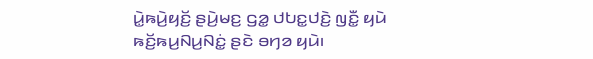ꤣꤧ꤭ꤒꤣꤧ꤬ꤟꤢꤩ꤬ ꤔꤣꤧ꤬ꤗꤢ꤬ ꤞꤤ꤭ ꤓꤝꤢ꤭ꤓꤢꤧ꤬ ꤜꤢꤪ꤭ ꤟꤣꤧ ꤒꤢꤩ꤬ꤒꤣ꤬ꤡꤣ꤬ꤡꤢꤦ꤭ ꤔꤢꤧ ꤋꤚꤤ ꤟꤣꤧ꤯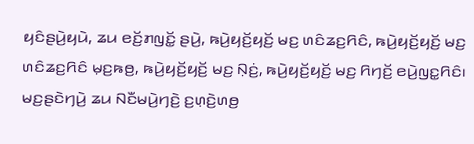ꤟꤢꤨꤔꤣꤧ꤬ꤟꤣꤧ, ꤘꤣ ꤕꤢꤩ꤬ꤊꤜꤢꤩ꤭ ꤔꤣꤧ꤬, ꤒꤣꤧ꤬ꤟꤢꤩ꤬ꤟꤢꤩ꤬ ꤗꤢ꤬ ꤛꤢꤨꤘꤢ꤬ꤖꤢꤨ, ꤒꤣꤧ꤬ꤟꤢꤩ꤬ꤟꤢꤩ꤬ ꤗꤢ꤬ ꤛꤢꤨꤘꤢ꤬ꤖꤢꤨ ꤗ꤫ꤢ꤬ꤒꤥ꤬, ꤒꤣꤧ꤬ꤟꤢꤩ꤬ꤟꤢꤩ꤬ ꤗꤢ꤬ ꤡ꤫ꤢꤦ꤬, ꤒꤣꤧ꤬ꤟꤢꤩ꤬ꤟꤢꤩ꤬ ꤗꤢ꤬ ꤖꤚꤢꤩ꤬ ꤕꤣꤧ꤬ꤜꤢ꤭ꤖꤢꤨ꤯ ꤗꤢ꤬ꤔꤢꤧꤚꤣꤧ꤬ ꤘꤣ ꤡꤢꤪꤗꤣꤧ꤬ꤚꤢꤧ꤬ ꤢ꤬ꤛ꤫ꤢꤧ꤬ꤛꤥ꤬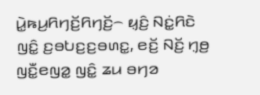ꤣꤧ꤭ꤒꤣ꤬ꤖꤚꤢꤩ꤬ꤖꤚꤢꤩ꤬꤮ ꤟ꤫ꤢꤨ꤬ ꤡꤢꤦ꤭ꤖꤢꤧ ꤜꤢꤨ꤭ ꤢ꤬ꤋꤝꤢ꤬ꤢ꤬ꤋꤛꤢ꤭, ꤕꤢꤩ꤬ ꤡꤢꤩ꤬ ꤚ꤫ꤥ꤬ ꤜꤢꤪ꤭ꤕꤜꤤ꤭ ꤜꤢꤨ꤭ ꤘꤣ ꤋꤚꤤ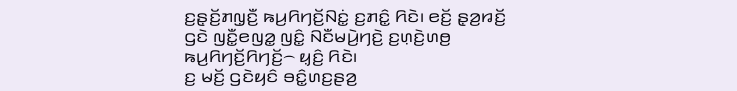ꤢ꤬ꤔ꤫ꤢꤩ꤬ꤊꤜ꤫ꤢꤪ꤬ ꤒꤣ꤬ꤖꤚꤢꤩ꤬ꤡꤢꤦ꤭ ꤢ꤬ꤊꤢꤨ꤭ ꤖꤢꤧ꤯ ꤕꤢꤩ꤬ ꤔ꤫ꤤ꤬ꤙꤢꤩ꤬ ꤞꤢꤧ ꤜꤢꤪ꤭ꤕꤜꤤ꤭ ꤜꤢꤨ꤭ ꤡꤢꤪꤗꤣꤧ꤬ꤚꤢꤧ꤬ ꤢ꤬ꤛ꤫ꤢꤧ꤬ꤛꤥ꤬ ꤒꤣ꤬ꤖꤚꤢꤩ꤬ꤖꤚꤢꤩ꤬꤮ ꤟ꤫ꤢꤨ꤬ ꤖꤢꤧ꤯
ꤢ꤬ ꤗꤢꤩ꤬ ꤞꤢꤧꤟꤢꤨ ꤋꤢꤨ꤭ꤛꤢ꤬ꤔꤤ꤬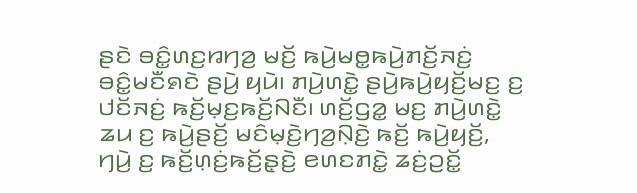ꤔꤢꤧ ꤋꤢꤨ꤭ꤛꤢ꤬ꤙꤚꤤ꤬ ꤗꤢꤩ꤬ ꤒꤣꤧ꤬ꤗꤥ꤭ꤒꤣꤧ꤬ꤊꤢꤩ꤬ꤏꤢꤦ꤬ ꤋꤢꤨ꤭ꤗꤢꤪꤎꤢꤧ ꤔꤣꤧ꤬ ꤟꤣꤧ꤯ ꤊꤣꤧ꤬ꤛꤢꤧ꤭ ꤔꤣꤧ꤬ꤒꤣꤧ꤬ꤟꤢꤩ꤬ꤗꤢ꤬ ꤢ꤬ ꤓꤢꤩꤏꤢꤦ꤬ ꤒꤢꤩ꤬ꤗ꤫ꤢ꤬ꤒꤢꤩ꤬ꤡꤢꤪ꤯ ꤛꤢꤩ꤬ꤞꤤ꤭ ꤗꤢ꤬ ꤊꤣꤧ꤬ꤛꤢꤧ꤭ ꤘꤣ ꤢ꤬ ꤒꤣꤧ꤬ꤔꤢꤩ꤬ ꤗꤢꤨꤗ꤫ꤢꤧ꤬ꤚꤤ꤬ꤡ꤫ꤢꤧ꤬ ꤒꤢꤩ꤬ ꤒꤣꤧ꤬ꤟꤢꤩ꤬, ꤚꤣꤧ꤬ ꤢ꤬ ꤒꤢꤩ꤬ꤛ꤫ꤢꤦ꤬ꤒꤢꤩ꤬ꤔ꤫ꤢꤧ꤬ ꤕꤛꤢꤊꤢꤧ꤭ ꤘꤢꤦ꤬ꤑꤢꤩ꤭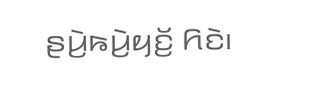ꤔꤣꤧ꤬ꤒꤣꤧ꤬ꤟꤢꤩ꤬ ꤖꤢꤧ꤯